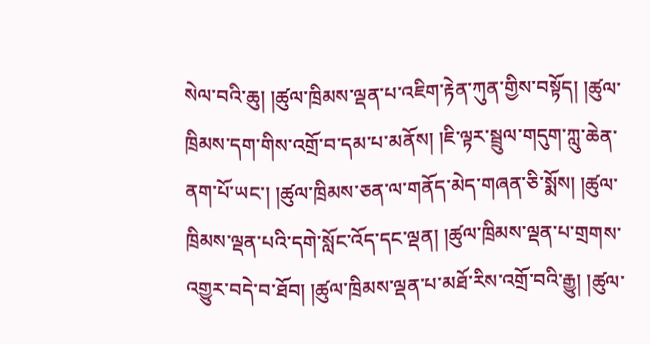སེལ་བའི་ཆུ། །ཚུལ་ཁྲིམས་ལྡན་པ་འཇིག་རྟེན་ཀུན་གྱིས་བསྟོད། །ཚུལ་ཁྲིམས་དག་གིས་འགྲོ་བ་དམ་པ་མནོས། །ཇི་ལྟར་སྦྲུལ་གདུག་ཀླུ་ཆེན་ནག་པོ་ཡང་། །ཚུལ་ཁྲིམས་ཅན་ལ་གནོད་མེད་གཞན་ཅི་སྨོས། །ཚུལ་ཁྲིམས་ལྡན་པའི་དགེ་སློང་འོད་དང་ལྡན། །ཚུལ་ཁྲིམས་ལྡན་པ་གྲགས་འགྱུར་བདེ་བ་ཐོབ། །ཚུལ་ཁྲིམས་ལྡན་པ་མཐོ་རིས་འགྲོ་བའི་རྒྱུ། །ཚུལ་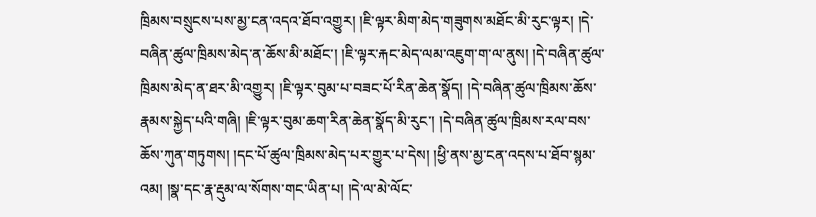ཁྲིམས་བསྲུངས་པས་མྱ་ངན་འདའ་ཐོབ་འགྱུར། །ཇི་ལྟར་མིག་མེད་གཟུགས་མཐོང་མི་རུང་ལྟར། །དེ་བཞིན་ཚུལ་ཁྲིམས་མེད་ན་ཆོས་མི་མཐོང་། །ཇི་ལྟར་རྐང་མེད་ལམ་འཇུག་ག་ལ་ནུས། །དེ་བཞིན་ཚུལ་ཁྲིམས་མེད་ན་ཐར་མི་འགྱུར། །ཇི་ལྟར་བུམ་པ་བཟང་པོ་རིན་ཆེན་སྣོད། །དེ་བཞིན་ཚུལ་ཁྲིམས་ཆོས་རྣམས་སྐྱེད་པའི་གཞི། །ཇི་ལྟར་བུམ་ཆག་རིན་ཆེན་སྣོད་མི་རུང་། །དེ་བཞིན་ཚུལ་ཁྲིམས་རལ་བས་ཆོས་ཀུན་གཏུགས། །དང་པོ་ཚུལ་ཁྲིམས་མེད་པར་གྱུར་པ་དེས། །ཕྱི་ནས་མྱ་ངན་འདས་པ་ཐོབ་སྙམ་འམ། །སྣ་དང་རྣ་རྡུམ་ལ་སོགས་གང་ཡིན་པ། །དེ་ལ་མེ་ལོང་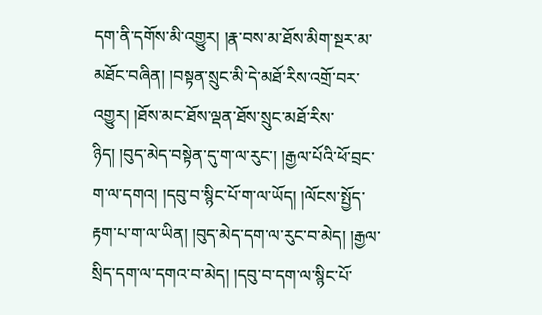དག་ནི་དགོས་མི་འགྱུར། །རྣ་བས་མ་ཐོས་མིག་སྔར་མ་མཐོང་བཞིན། །བསྟན་སྲུང་མི་དེ་མཐོ་རིས་འགྲོ་བར་འགྱུར། །ཐོས་མང་ཐོས་ལྡན་ཐོས་སྲུང་མཐོ་རིས་ཉིད། །བུད་མེད་བསྟེན་དུ་ག་ལ་རུང་། །རྒྱལ་པོའི་ཕོ་བྲང་ག་ལ་དགའ། །དབུ་བ་སྙིང་པོ་ག་ལ་ཡོད། །ལོངས་སྤྱོད་རྟག་པ་ག་ལ་ཡིན། །བུད་མེད་དག་ལ་རུང་བ་མེད། །རྒྱལ་སྲིད་དག་ལ་དགའ་བ་མེད། །དབུ་བ་དག་ལ་སྙིང་པོ་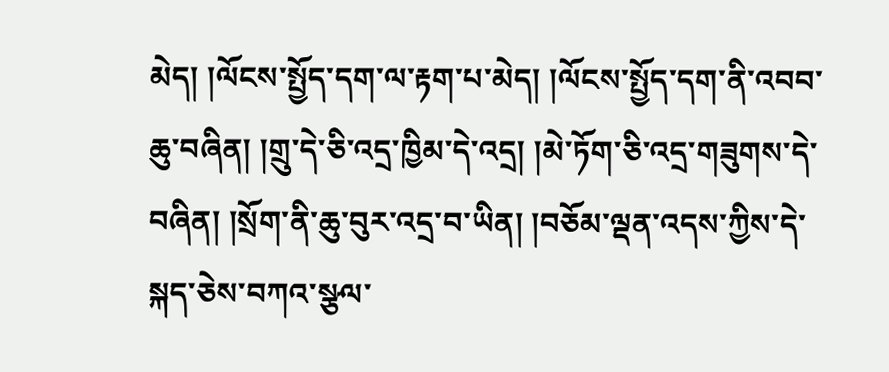མེད། །ལོངས་སྤྱོད་དག་ལ་རྟག་པ་མེད། །ལོངས་སྤྱོད་དག་ནི་འབབ་ཆུ་བཞིན། །གྲུ་དེ་ཅི་འདྲ་ཁྱིམ་དེ་འདྲ། །མེ་ཏོག་ཅི་འདྲ་གཟུགས་དེ་བཞིན། །སྲོག་ནི་ཆུ་བུར་འདྲ་བ་ཡིན། །བཅོམ་ལྡན་འདས་ཀྱིས་དེ་སྐད་ཅེས་བཀའ་སྩལ་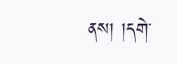ནས། །དགེ་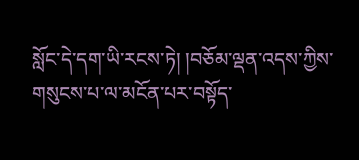སློང་དེ་དག་ཡི་རངས་ཏེ། །བཅོམ་ལྡན་འདས་ཀྱིས་གསུངས་པ་ལ་མངོན་པར་བསྟོད་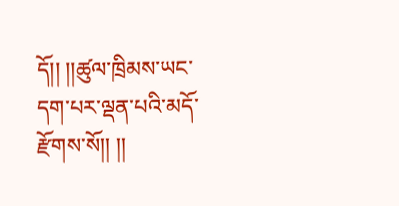དོ།། །།ཚུལ་ཁྲིམས་ཡང་དག་པར་ལྡན་པའི་མདོ་རྫོགས་སོ།། །།